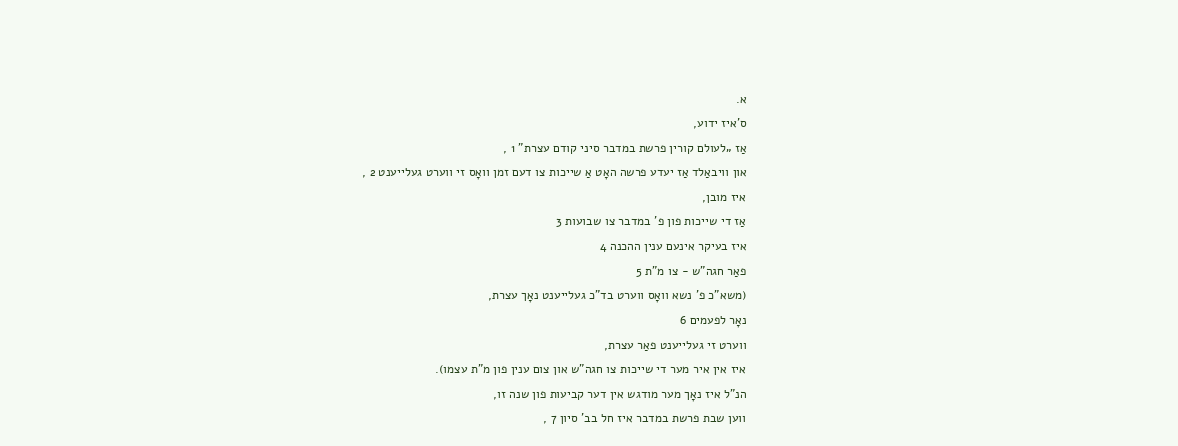א.
ס’איז ידוע,
אַז „לעולם קורין פרשת במדבר סיני קודם עצרת” 1 ,
און וויבאַלד אַז יעדע פרשה האָט אַ שייכות צו דעם זמן וואָס זי ווערט געלייענט 2 ,
איז מובן,
אַז די שייכות פון פ’ במדבר צו שבועות 3
איז בעיקר אינעם ענין ההכנה 4
פאַר חגה”ש - צו מ”ת 5
(משא”כ פ’ נשא וואָס ווערט בד”כ געלייענט נאָך עצרת,
נאָר לפעמים 6
ווערט זי געלייענט פאַר עצרת,
איז אין איר מער די שייכות צו חגה”ש און צום ענין פון מ”ת עצמו).
הנ”ל איז נאָך מער מודגש אין דער קביעות פון שנה זו,
ווען שבת פרשת במדבר איז חל בב’ סיון 7 ,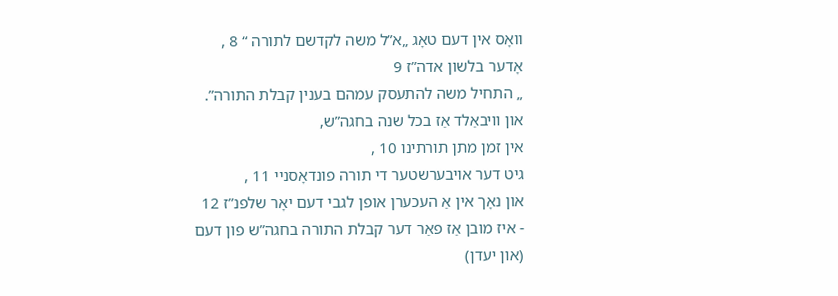וואָס אין דעם טאָג „א”ל משה לקדשם לתורה “ 8 ,
אָדער בלשון אדה”ז 9
„ התחיל משה להתעסק עמהם בענין קבלת התורה”.
און וויבאַלד אַז בכל שנה בחגה”ש,
אין זמן מתן תורתינו 10 ,
גיט דער אויבערשטער די תורה פונדאָסניי 11 ,
און נאָך אין אַ העכערן אופן לגבי דעם יאָר שלפנ”ז 12
- איז מובן אַז פאַר דער קבלת התורה בחגה”ש פון דעם
(און יעדן)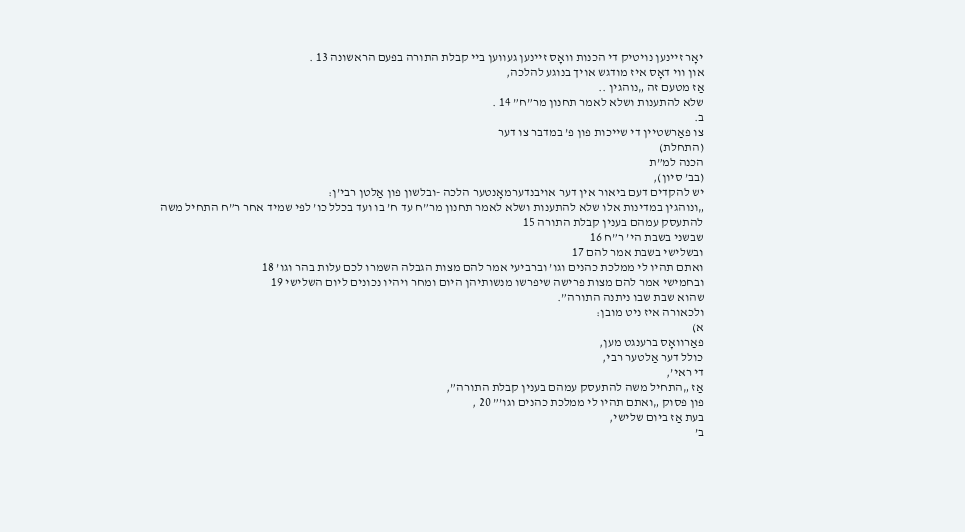יאָר זיינען נויטיק די הכנות וואָס זיינען געווען ביי קבלת התורה בפעם הראשונה 13 .
און ווי דאָס איז מודגש אויך בנוגע להלכה,
אַז מטעם זה „נוהגין ..
שלא להתענות ושלא לאמר תחנון מר”ח” 14 .
ב.
צו פאַרשטיין די שייכות פון פ’ במדבר צו דער
(התחלת)
הכנה למ”ת
(בב’ סיון),
יש להקדים דעם ביאור אין דער אויבנדערמאָנטער הלכה -ובלשון פון אַלטן רבי’ן:
„ונוהגין במדינות אלו שלא להתענות ושלא לאמר תחנון מר”ח עד ח’ בו ועד בכלל כו’ לפי שמיד אחר ר”ח התחיל משה להתעסק עמהם בענין קבלת התורה 15
שבשני בשבת הי’ ר”ח 16
ובשלישי בשבת אמר להם 17
ואתם תהיו לי ממלכת כהנים וגו’ וברביעי אמר להם מצות הגבלה השמרו לכם עלות בהר וגו’ 18
ובחמישי אמר להם מצות פרישה שיפרשו מנשותיהן היום ומחר ויהיו נכונים ליום השלישי 19
שהוא שבת שבו ניתנה התורה”.
ולכאורה איז ניט מובן:
א)
פאַרוואָס ברענגט מען,
כולל דער אַלטער רבי,
די ראי’,
אַז „התחיל משה להתעסק עמהם בענין קבלת התורה”,
פון פסוק „ואתם תהיו לי ממלכת כהנים וגו’” 20 ,
בעת אַז ביום שלישי,
ב’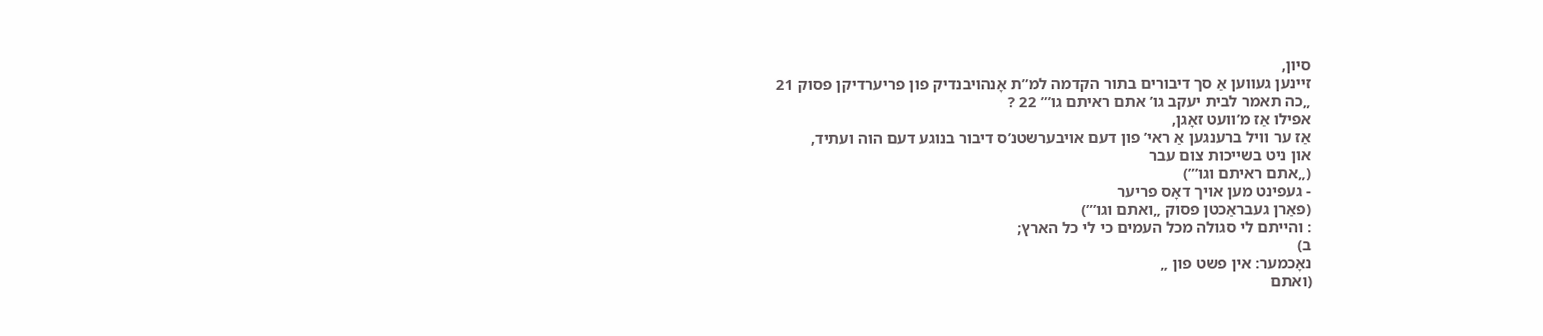סיון,
זיינען געווען אַ סך דיבורים בתור הקדמה למ”ת אָנהויבנדיק פון פריערדיקן פסוק 21
„כה תאמר לבית יעקב גו’ אתם ראיתם גו’” 22 ?
אפילו אַז מ’וועט זאָגן,
אַז ער וויל ברענגען אַ ראי’ פון דעם אויבערשטנ’ס דיבור בנוגע דעם הוה ועתיד,
און ניט בשייכות צום עבר
(„אתם ראיתם וגו’”)
- געפינט מען אויך דאָס פריער
(פאַרן געבראַכטן פסוק „ואתם וגו’”)
: והייתם לי סגולה מכל העמים כי לי כל הארץ;
ב)
נאָכמער: אין פשט פון „
(ואתם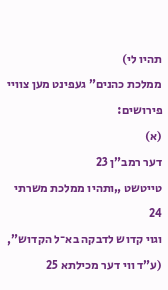תהיו לי)
ממלכת כהנים” געפינט מען צוויי פירושים:
(א)
דער רמב”ן 23
טייטשט „ותהיו ממלכת משרתי 24
וגוי קדוש לדבקה בא־ל הקדוש”,
(ע”ד ווי דער מכילתא 25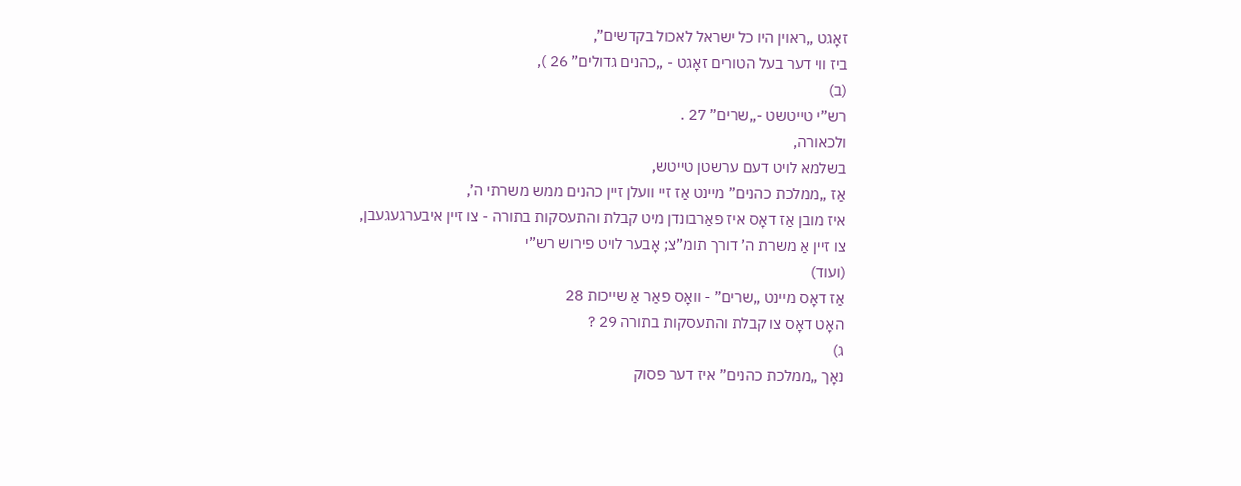זאָגט „ראוין היו כל ישראל לאכול בקדשים”,
ביז ווי דער בעל הטורים זאָגט - „כהנים גדולים” 26 ),
(ב)
רש”י טייטשט -„שרים” 27 .
ולכאורה,
בשלמא לויט דעם ערשטן טייטש,
אַז „ממלכת כהנים” מיינט אַז זיי וועלן זיין כהנים ממש משרתי ה’,
איז מובן אַז דאָס איז פאַרבונדן מיט קבלת והתעסקות בתורה - צו זיין איבערגעגעבן,
צו זיין אַ משרת ה’ דורך תומ”צ; אָבער לויט פירוש רש”י
(ועוד)
אַז דאָס מיינט „שרים” - וואָס פאַר אַ שייכות 28
האָט דאָס צו קבלת והתעסקות בתורה 29 ?
ג)
נאָך „ממלכת כהנים” איז דער פסוק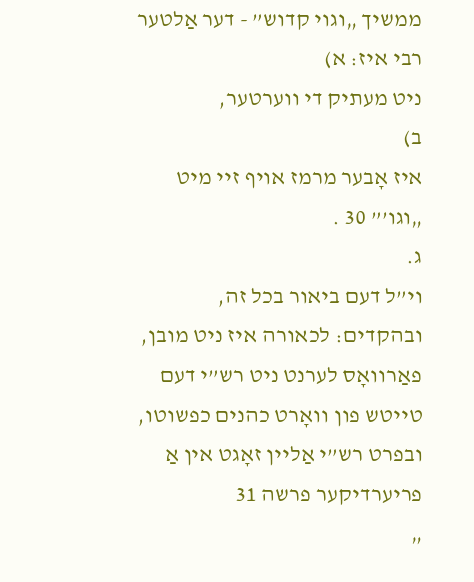ממשיך „וגוי קדוש” - דער אַלטער רבי איז: א)
ניט מעתיק די ווערטער,
ב)
איז אָבער מרמז אויף זיי מיט „וגו’” 30 .
ג.
וי”ל דעם ביאור בכל זה,
ובהקדים: לכאורה איז ניט מובן,
פאַרוואָס לערנט ניט רש”י דעם טייטש פון וואָרט כהנים כפשוטו,
ובפרט רש”י אַליין זאָגט אין אַ פריערדיקער פרשה 31
„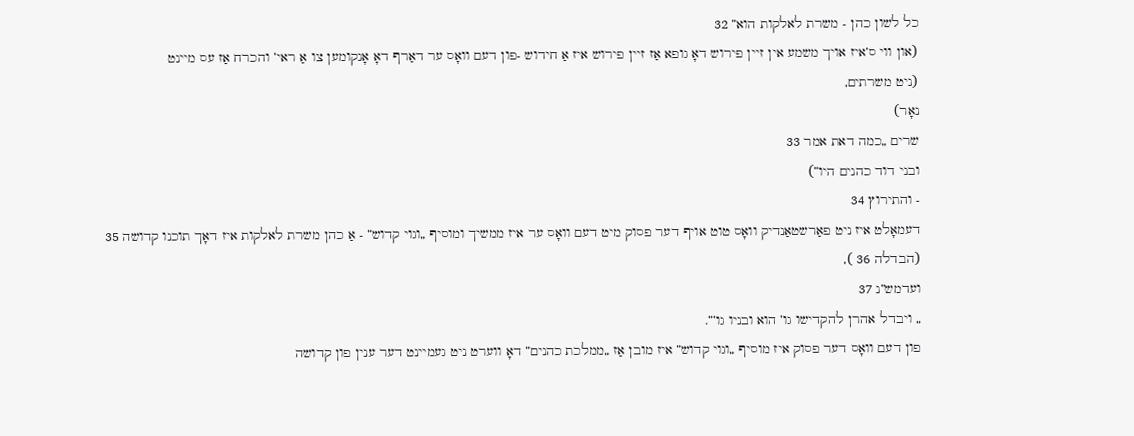כל לשון כהן - משרת לאלקות הוא” 32
(און ווי ס’איז אויך משמע אין זיין פירוש דאָ גופא אַז זיין פירוש איז אַ חידוש -פון דעם וואָס ער דאַרף דאָ אָנקומען צו אַ ראי’ והכרח אַז עס מיינט
(ניט משרתים,
נאָר)
שרים „כמה דאת אמר 33
ובני דוד כהנים היו”)
- והתירוץ 34
דעמאָלט איז ניט פאַרשטאַנדיק וואָס טוט אויף דער פסוק מיט דעם וואָס ער איז ממשיך ומוסיף „וגוי קדוש” - אַ כהן משרת לאלקות איז דאָך תוכנו קדושה 35
(הבדלה 36 ),
ועדמש”נ 37
„ ויבדל אהרן להקדישו גו’ הוא ובניו גו’”.
פון דעם וואָס דער פסוק איז מוסיף „וגוי קדוש” איז מובן אַז „ממלכת כהנים” דאָ ווערט ניט געמיינט דער ענין פון קדושה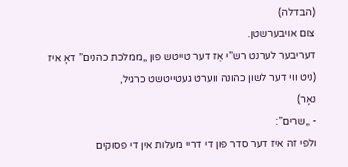(הבדלה)
צום אויבערשטן.
דעריבער לערנט רש”י אַז דער טייטש פון „ממלכת כהנים” דאָ איז
(ניט ווי דער לשון כהונה ווערט געטייטשט כרגיל,
נאָר)
- „שרים”:
ולפי זה איז דער סדר פון די דריי מעלות אין די פסוקים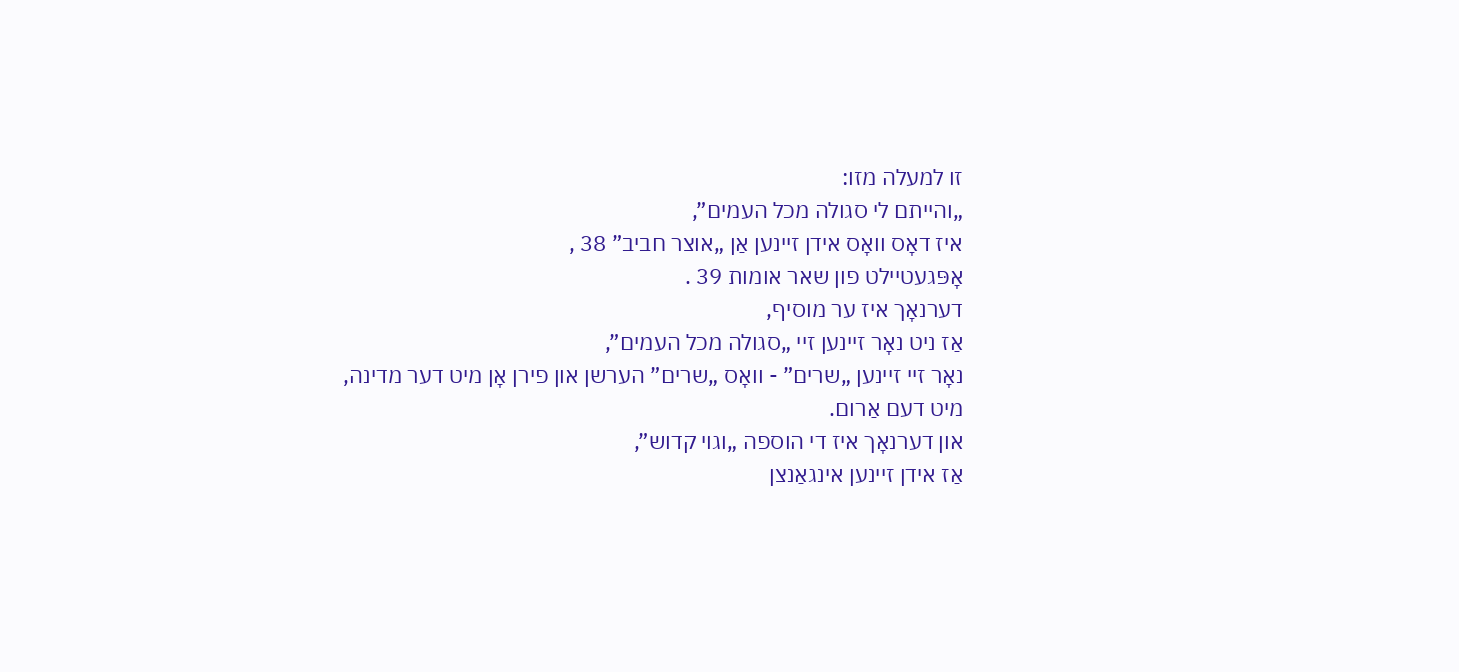זו למעלה מזו:
„והייתם לי סגולה מכל העמים”,
איז דאָס וואָס אידן זיינען אַן „אוצר חביב” 38 ,
אָפּגעטיילט פון שאר אומות 39 .
דערנאָך איז ער מוסיף,
אַז ניט נאָר זיינען זיי „סגולה מכל העמים”,
נאָר זיי זיינען „שרים” - וואָס „שרים” הערשן און פירן אָן מיט דער מדינה,
מיט דעם אַרום.
און דערנאָך איז די הוספה „וגוי קדוש”,
אַז אידן זיינען אינגאַנצן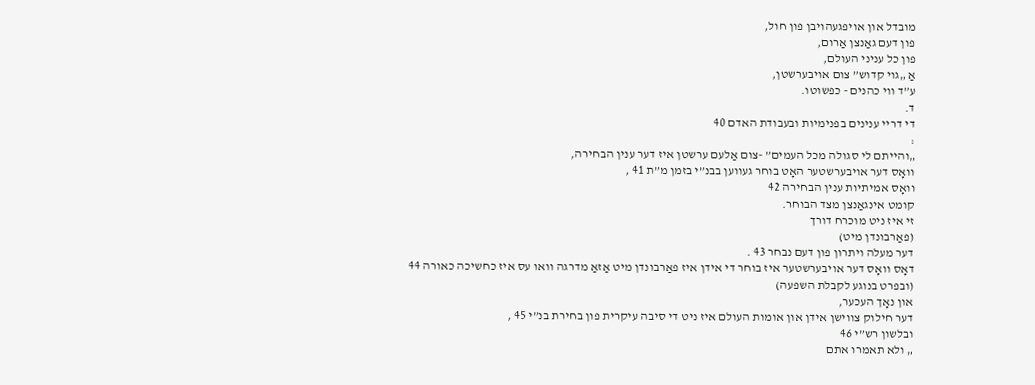מובדל און אויפגעהויבן פון חול,
פון דעם גאַנצן אַרום,
פון כל עניני העולם,
אַ „גוי קדוש” צום אויבערשטן,
ע”ד ווי כהנים - כפשוטו.
ד.
די דריי ענינים בפנימיות ובעבודת האדם 40
:
„והייתם לי סגולה מכל העמים” -צום אַלעם ערשטן איז דער ענין הבחירה,
וואָס דער אויבערשטער האָט בוחר געווען בבנ”י בזמן מ”ת 41 ,
וואָס אמיתיות ענין הבחירה 42
קומט אינגאַנצן מצד הבוחר.
זי איז ניט מוכרח דורך
(פאַרבונדן מיט)
דער מעלה ויתרון פון דעם נבחר 43 .
דאָס וואָס דער אויבערשטער איז בוחר די אידן איז פאַרבונדן מיט אַזאַ מדרגה וואו עס איז כחשיכה כאורה 44
(ובפרט בנוגע לקבלת השפעה)
און נאָך העכער,
דער חילוק צווישן אידן און אומות העולם איז ניט די סיבה עיקרית פון בחירת בנ”י 45 ,
ובלשון רש”י 46
„ ולא תאמרו אתם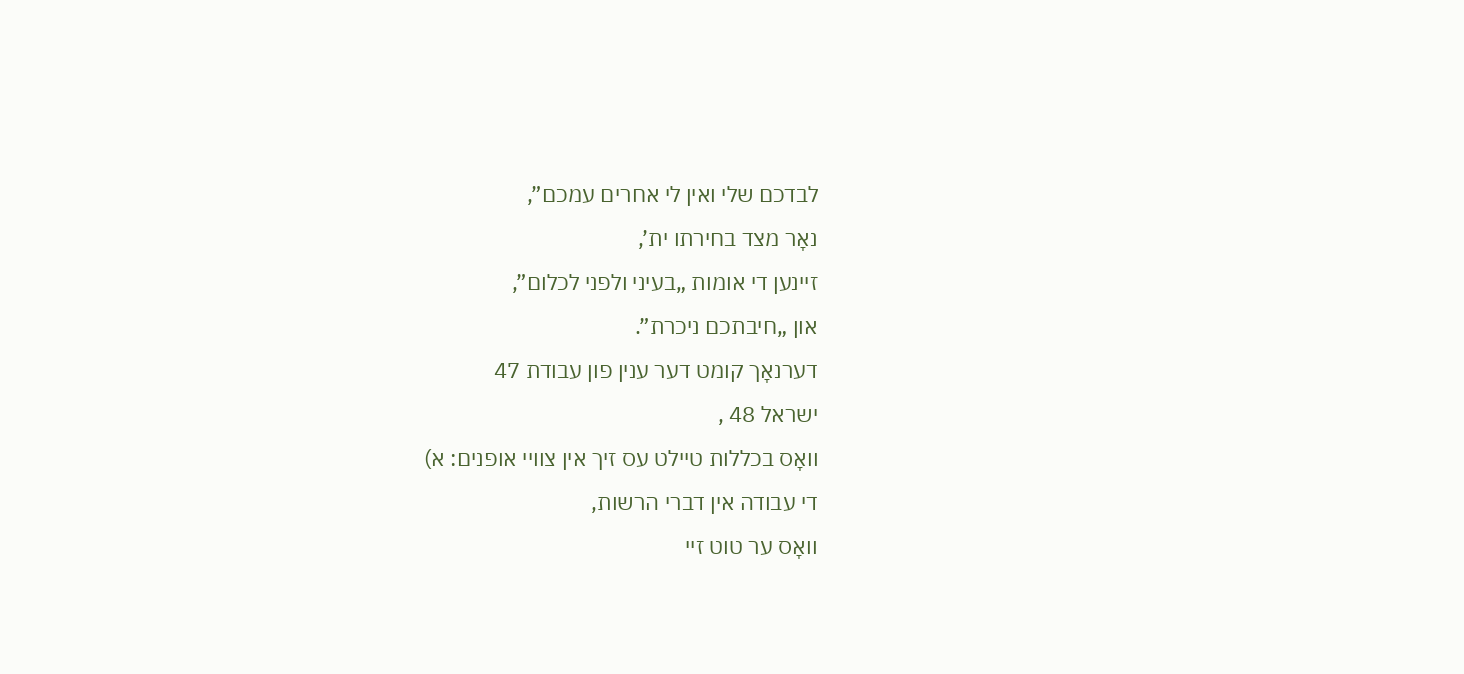לבדכם שלי ואין לי אחרים עמכם”,
נאָר מצד בחירתו ית’,
זיינען די אומות „בעיני ולפני לכלום”,
און „חיבתכם ניכרת”.
דערנאָך קומט דער ענין פון עבודת 47
ישראל 48 ,
וואָס בכללות טיילט עס זיך אין צוויי אופנים: א)
די עבודה אין דברי הרשות,
וואָס ער טוט זיי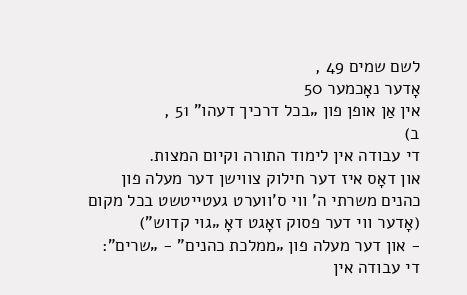לשם שמים 49 ,
אָדער נאָכמער 50
אין אַן אופן פון „בכל דרכיך דעהו” 51 ,
ב)
די עבודה אין לימוד התורה וקיום המצות.
און דאָס איז דער חילוק צווישן דער מעלה פון כהנים משרתי ה’ ווי ס’ווערט געטייטשט בכל מקום
(אָדער ווי דער פסוק זאָגט דאָ „גוי קדוש”)
- און דער מעלה פון „ממלכת כהנים” - „שרים”:
די עבודה אין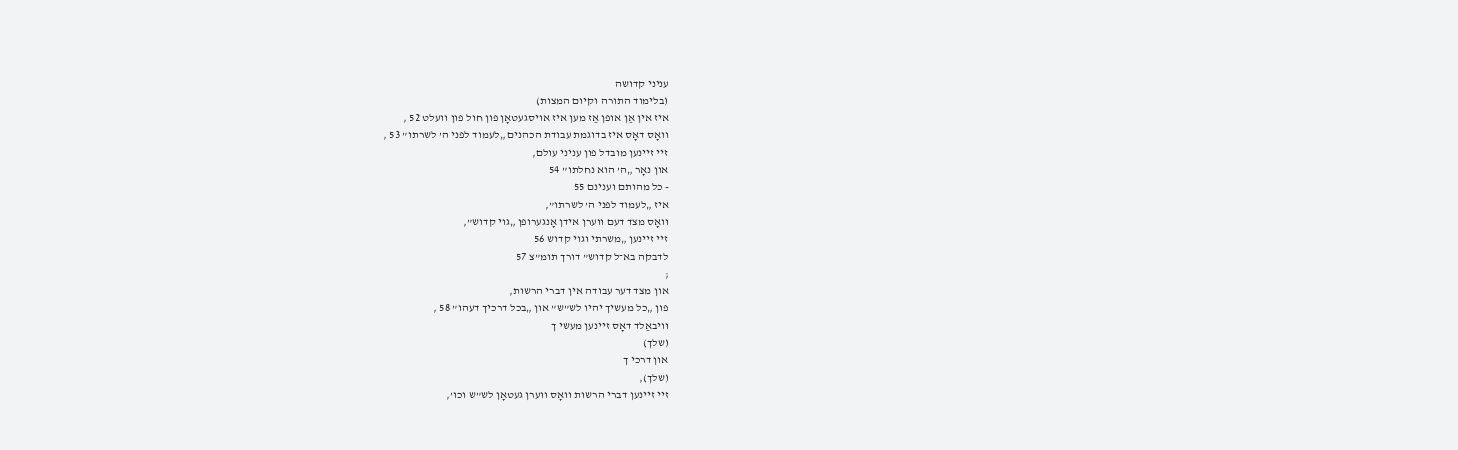עניני קדושה
(בלימוד התורה וקיום המצות)
איז אין אַן אופן אַז מען איז אויסגעטאָן פון חול פון וועלט 52 ,
וואָס דאָס איז בדוגמת עבודת הכהנים „לעמוד לפני ה’ לשרתו” 53 ,
זיי זיינען מובדל פון עניני עולם,
און נאָר „ה’ הוא נחלתו” 54
- כל מהותם וענינם 55
איז „לעמוד לפני ה’ לשרתו”,
וואָס מצד דעם ווערן אידן אָנגערופן „גוי קדוש”,
זיי זיינען „משרתי וגוי קדוש 56
לדבקה בא־ל קדוש” דורך תומ”צ 57
;
און מצד דער עבודה אין דברי הרשות,
פון „כל מעשיך יהיו לש”ש” און „בכל דרכיך דעהו” 58 ,
וויבאַלד דאָס זיינען מעשי ך
(שלך)
און דרכי ך
(שלך),
זיי זיינען דברי הרשות וואָס ווערן געטאָן לש”ש וכו’,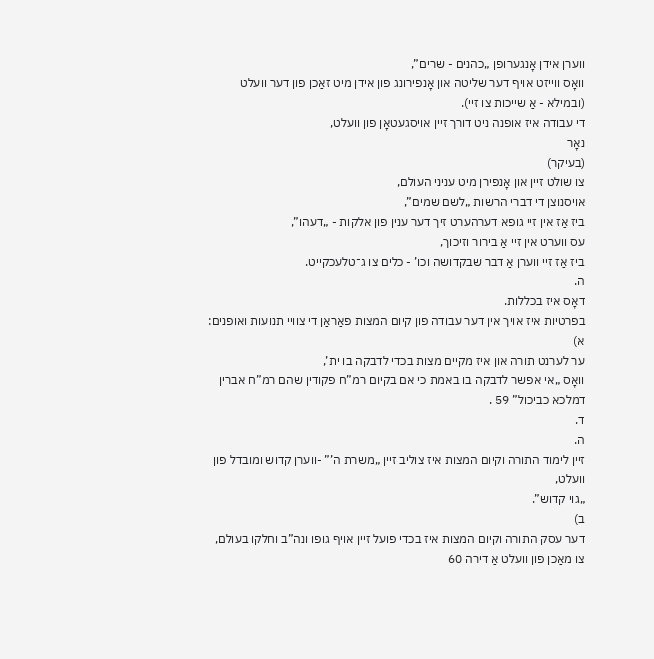ווערן אידן אָנגערופן „כהנים - שרים”,
וואָס ווייזט אויף דער שליטה און אָנפירונג פון אידן מיט זאַכן פון דער וועלט
(ובמילא - אַ שייכות צו זיי).
די עבודה איז אופנה ניט דורך זיין אויסגעטאָן פון וועלט,
נאָר
(בעיקר)
צו שולט זיין און אָנפירן מיט עניני העולם,
אויסנוצן די דברי הרשות „לשם שמים”,
ביז אַז אין זיי גופא דערהערט זיך דער ענין פון אלקות - „דעהו”,
עס ווערט אין זיי אַ בירור וזיכוך,
ביז אַז זיי ווערן אַ דבר שבקדושה וכו’ - כלים צו ג־טלעכקייט.
ה.
דאָס איז בכללות.
בפרטיות איז אויך אין דער עבודה פון קיום המצות פאַראַן די צוויי תנועות ואופנים:
א)
ער לערנט תורה און איז מקיים מצות בכדי לדבקה בו ית’,
וואָס „אי אפשר לדבקה בו באמת כי אם בקיום רמ”ח פקודין שהם רמ”ח אברין דמלכא כביכול” 59 .
ד.
ה.
זיין לימוד התורה וקיום המצות איז צוליב זיין „משרת ה’” -ווערן קדוש ומובדל פון וועלט,
„גוי קדוש”.
ב)
דער עסק התורה וקיום המצות איז בכדי פועל זיין אויף גופו ונה”ב וחלקו בעולם,
צו מאַכן פון וועלט אַ דירה 60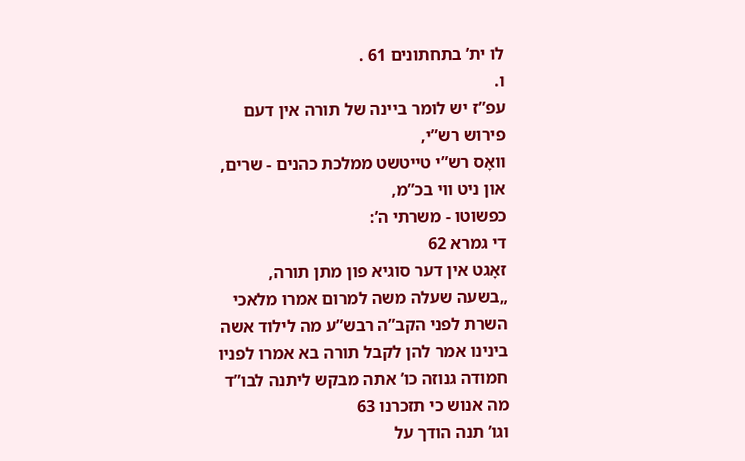לו ית’ בתחתונים 61 .
ו.
עפ”ז יש לומר ביינה של תורה אין דעם פירוש רש”י,
וואָס רש”י טייטשט ממלכת כהנים - שרים,
און ניט ווי בכ”מ,
כפשוטו - משרתי ה’:
די גמרא 62
זאָגט אין דער סוגיא פון מתן תורה,
„בשעה שעלה משה למרום אמרו מלאכי השרת לפני הקב”ה רבש”ע מה לילוד אשה בינינו אמר להן לקבל תורה בא אמרו לפניו חמודה גנוזה כו’ אתה מבקש ליתנה לבו”ד מה אנוש כי תזכרנו 63
וגו’ תנה הודך על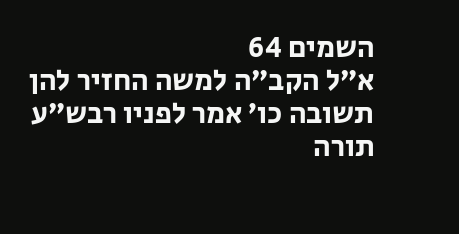השמים 64
א”ל הקב”ה למשה החזיר להן תשובה כו’ אמר לפניו רבש”ע תורה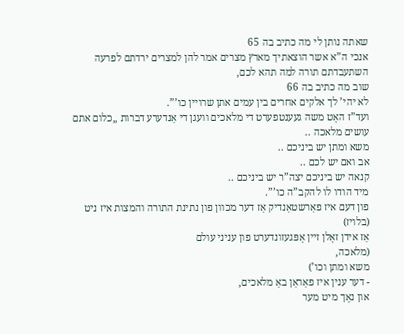שאתה נותן לי מה כתיב בה 65
אנכי ה”א אשר הוצאתיך מארץ מצרים אמר להן למצרים ירדתם לפרעה השתעבדתם תורה למה תהא לכם,
שוב מה כתיב בה 66
לא יהי’ לך אלקים אחרים בין עמים אתן שרויין כו’”.
ועד”ז האָט משה געענטפערט די מלאכים וועגן די אַנדערע דברות „כלום אתם עושים מלאכה ..
משא ומתן יש ביניכם ..
אב ואם יש לכם ..
קנאה יש ביניכם יצה”ר יש ביניכם ..
מיד הודו לו להקב”ה כו’”.
פון דעם איז פאַרשטאַנדיק אַז דער מכוון פון נתינת התורה והמצות איז ניט
(בלויז)
אַז אידן זאָלן זיין אָפּגעזונדערט פון עניני עולם
(מלאכה,
משא ומתן וכו’)
- דער ענין איז פאַראַן באַ מלאכים,
און נאָך מיט מער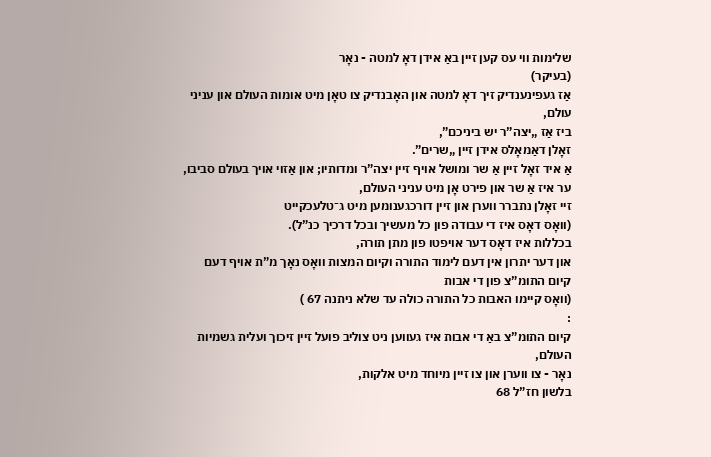שלימות ווי עס קען זיין באַ אידן דאָ למטה - נאָר
(בעיקר)
אַז געפינענדיק זיך דאָ למטה און האָבנדיק צו טאָן מיט אומות העולם און עניני עולם,
ביז אַז „יצה”ר יש ביניכם”,
זאָלן דאַמאָלס אידן זיין „שרים”.
אַ איד זאָל זיין אַ שר ומושל אויף זיין יצה”ר ומדותיו; און אַזוי אויך בעולם סביבו,
ער איז אַ שר און פירט אָן מיט עניני העולם,
זיי זאָלן נתברר ווערן און זיין דורכגענומען מיט ג־טלעכקייט
(וואָס דאָס איז די עבודה פון כל מעשיך ובכל דרכיך כנ”ל).
בכללות איז דאָס דער אויפטו פון מתן תורה,
און דער יתרון אין דעם לימוד התורה וקיום המצות וואָס נאָך מ”ת אויף דעם קיום התומ”צ פון די אבות
(וואָס קיימו האבות כל התורה כולה עד שלא ניתנה 67 )
:
קיום התומ”צ באַ די אבות איז געווען ניט צוליב פועל זיין זיכוך ועלית גשמיות העולם,
נאָר - צו ווערן און צו זיין מיוחד מיט אלקות,
בלשון חז”ל 68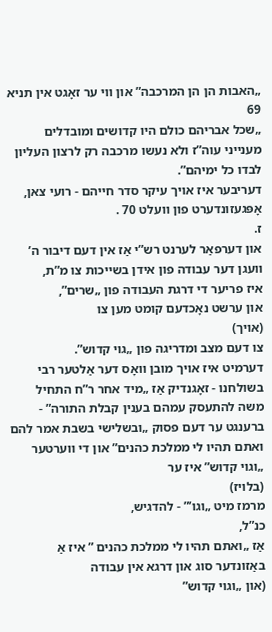„האבות הן הן המרכבה” און ווי ער זאָגט אין תניא 69
„שכל אבריהם כולם היו קדושים ומובדלים מענייני עוה”ז ולא נעשו מרכבה רק לרצון העליון לבדו כל ימיהם”.
דעריבער איז אויך עיקר סדר חייהם - רועי צאן,
אָפּגעזונדערט פון וועלט 70 .
ז.
און דערפאַר לערנט רש”י אַז אין דעם דיבור ה’ וועגן דער עבודה פון אידן בשייכות צו מ”ת,
איז פריער די דרגת העבודה פון „שרים”,
און ערשט נאָכדעם קומט מען צו
(אויך)
צו דעם מצב ומדריגה פון „גוי קדוש”.
דערמיט איז אויך מובן וואָס דער אַלטער רבי בשולחנו - זאָגנדיק אַז „מיד אחר ר”ח התחיל משה להתעסק עמהם בענין קבלת התורה” - ברענגט ער דעם פסוק „ובשלישי בשבת אמר להם ואתם תהיו לי ממלכת כהנים” און די ווערטער „וגוי קדוש” איז ער
(בלויז)
מרמז מיט „וגו’” - להדגיש,
כנ”ל,
אַז „ואתם תהיו לי ממלכת כהנים ” איז אַ באַזונדער סוג און דרגא אין עבודה
(און „וגוי קדוש”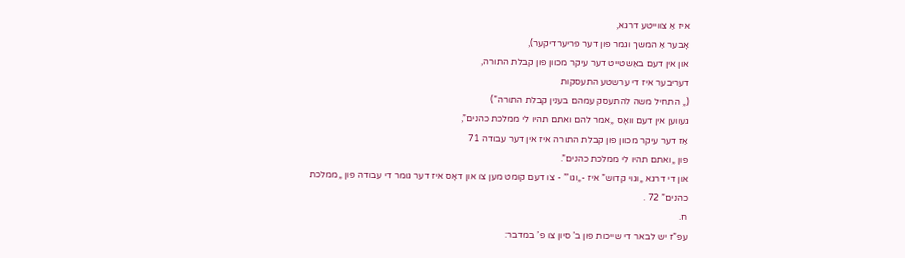איז אַ צווייטע דרגא,
אָבער אַ המשך וגמר פון דער פריערדיקער),
און אין דעם באַשטייט דער עיקר מכוון פון קבלת התורה,
דעריבער איז די ערשטע התעסקות
(„ התחיל משה להתעסק עמהם בענין קבלת התורה”)
געווען אין דעם וואָס „אמר להם ואתם תהיו לי ממלכת כהנים”,
אַז דער עיקר מכוון פון קבלת התורה איז אין דער עבודה 71
פון „ואתם תהיו לי ממלכת כהנים”.
און די דרגא „וגוי קדוש” איז -„וגו’” - צו דעם קומט מען צו און דאָס איז דער גומר די עבודה פון „ממלכת כהנים” 72 .
ח.
עפ”ז יש לבאר די שייכות פון ב’ סיון צו פ’ במדבר: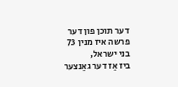דער תוכן פון דער פרשה איז מנין 73
בני ישראל,
ביז אַז דער גאַנצער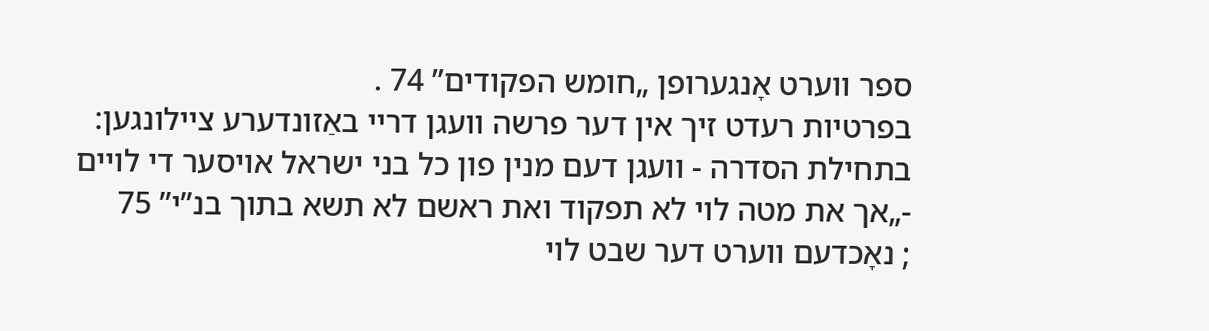ספר ווערט אָנגערופן „חומש הפקודים” 74 .
בפרטיות רעדט זיך אין דער פרשה וועגן דריי באַזונדערע ציילונגען:
בתחילת הסדרה - וועגן דעם מנין פון כל בני ישראל אויסער די לויים -„אך את מטה לוי לא תפקוד ואת ראשם לא תשא בתוך בנ”י” 75
; נאָכדעם ווערט דער שבט לוי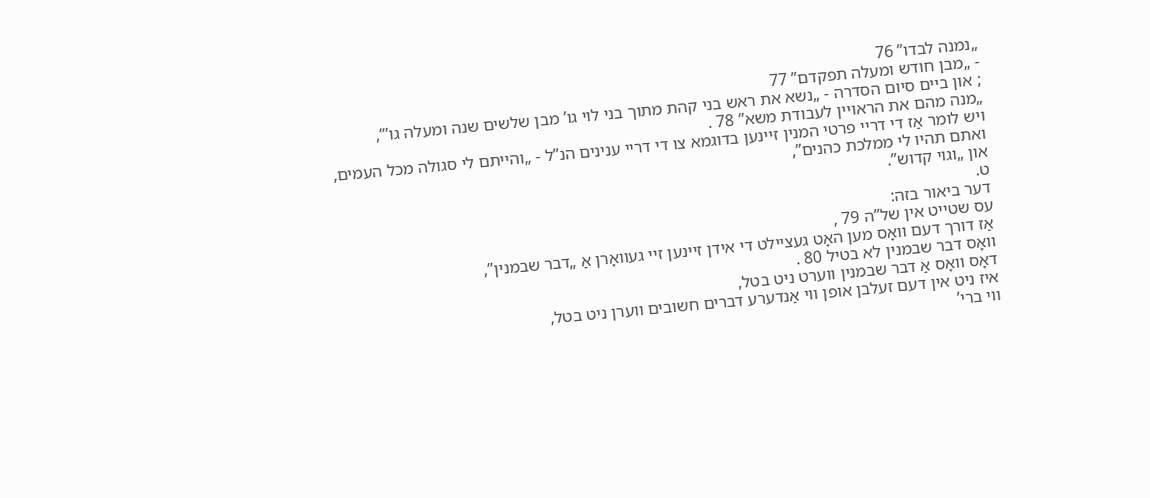„נמנה לבדו” 76
- „מבן חודש ומעלה תפקדם” 77
; און ביים סיום הסדרה - „נשא את ראש בני קהת מתוך בני לוי גו’ מבן שלשים שנה ומעלה גו’”,
„מנה מהם את הראויין לעבודת משא” 78 .
ויש לומר אַז די דריי פרטי המנין זיינען בדוגמא צו די דריי ענינים הנ”ל - „והייתם לי סגולה מכל העמים,
ואתם תהיו לי ממלכת כהנים”,
און „וגוי קדוש”.
ט.
דער ביאור בזה:
עס שטייט אין של”ה 79 ,
אַז דורך דעם וואָס מען האָט געציילט די אידן זיינען זיי געוואָרן אַ „דבר שבמנין”,
וואָס דבר שבמנין לא בטיל 80 .
דאָס וואָס אַ דבר שבמנין ווערט ניט בטל,
איז ניט אין דעם זעלבן אופן ווי אַנדערע דברים חשובים ווערן ניט בטל,
ווי ברי’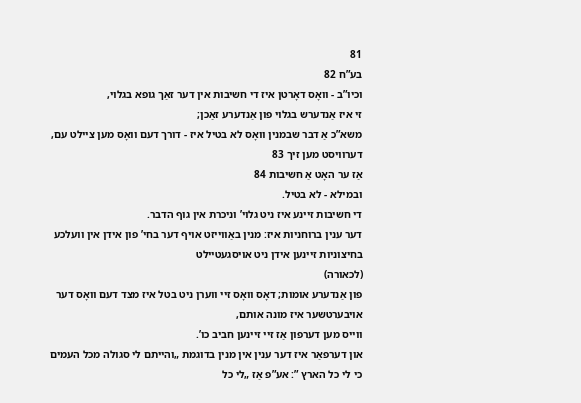81
בע”ח 82
וכיו”ב - וואָס דאָרטן איז די חשיבות אין דער זאַך גופא בגלוי,
זי איז אַנדערש בגלוי פון אַנדערע זאַכן;
משא”כ אַ דבר שבמנין וואָס לא בטיל איז - דורך דעם וואָס מען ציילט עם,
דערוויסט מען זיך 83
אַז ער האָט אַ חשיבות 84
ובמילא - לא בטיל.
די חשיבות זיינע איז ניט גלוי’ וניכרת אין גוף הדבר.
דער ענין ברוחניות איז: מנין באַווייזט אויף דער בחי’ פון אידן אין וועלכע בחיצוניות זיינען אידן ניט אויסגעטיילט
(לכאורה)
פון אַנדערע אומות; דאָס וואָס זיי ווערן ניט בטל איז מצד דעם וואָס דער אויבערטשער איז מונה אותם,
ווייס מען דערפון אַז זיי זיינען חביב כו’.
און דערפאַר איז דער ענין אין מנין בדוגמת „והייתם לי סגולה מכל העמים כי לי כל הארץ ”: אע”פ אַז „לי כל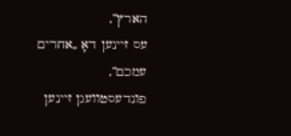הארץ”,
עס זיינען דאָ „אחרים עמכם”,
פונדעסטוועגן זיינען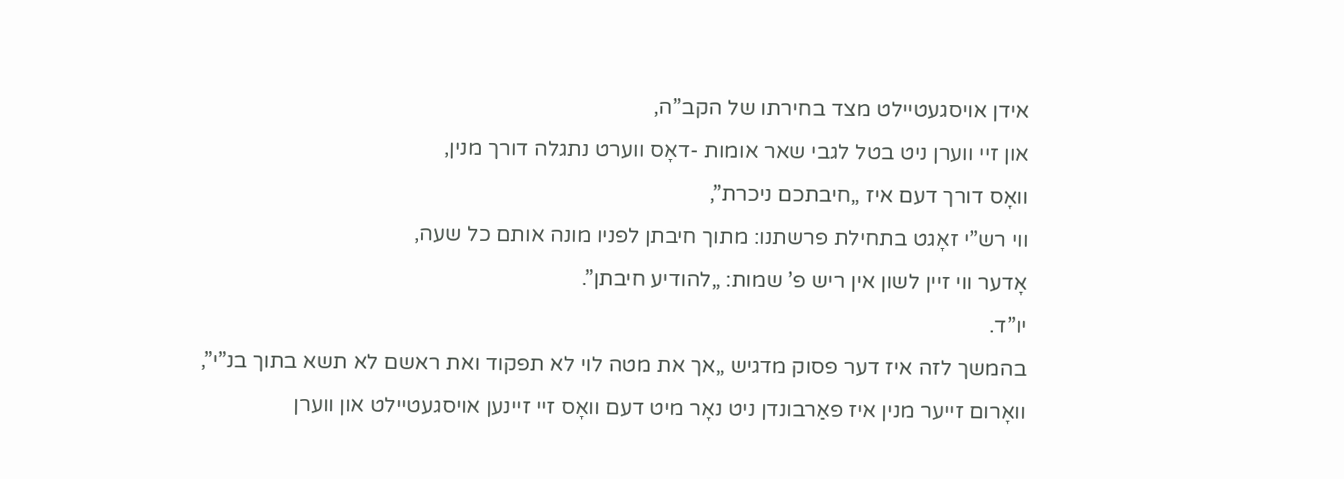אידן אויסגעטיילט מצד בחירתו של הקב”ה,
און זיי ווערן ניט בטל לגבי שאר אומות -דאָס ווערט נתגלה דורך מנין,
וואָס דורך דעם איז „חיבתכם ניכרת”,
ווי רש”י זאָגט בתחילת פרשתנו: מתוך חיבתן לפניו מונה אותם כל שעה,
אָדער ווי זיין לשון אין ריש פ’ שמות: „להודיע חיבתן”.
יו”ד.
בהמשך לזה איז דער פסוק מדגיש „אך את מטה לוי לא תפקוד ואת ראשם לא תשא בתוך בנ”י”,
וואָרום זייער מנין איז פאַרבונדן ניט נאָר מיט דעם וואָס זיי זיינען אויסגעטיילט און ווערן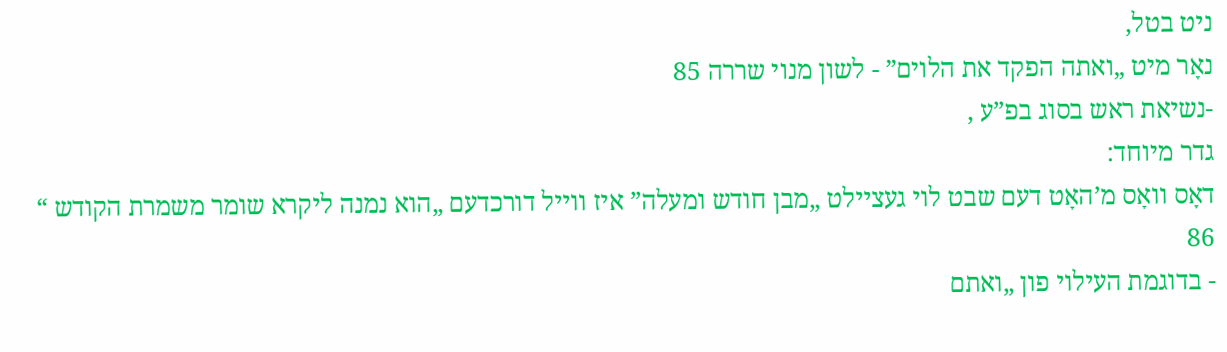ניט בטל,
נאָר מיט „ואתה הפקד את הלוים” - לשון מנוי שררה 85
-נשיאת ראש בסוג בפ”ע ,
גדר מיוחד:
דאָס וואָס מ’האָט דעם שבט לוי געציילט „מבן חודש ומעלה” איז ווייל דורכדעם „הוא נמנה ליקרא שומר משמרת הקודש “ 86
- בדוגמת העילוי פון „ואתם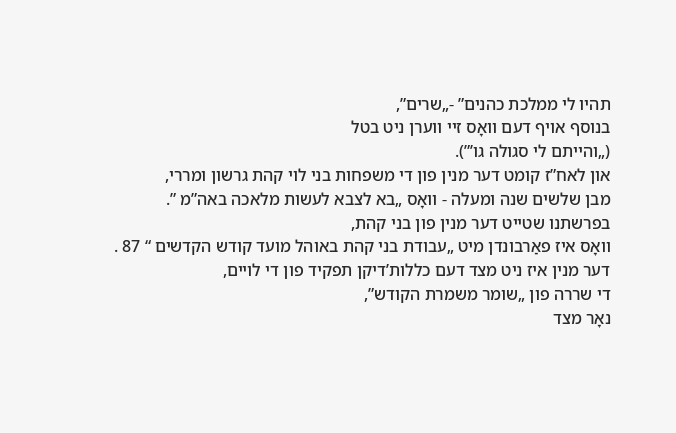תהיו לי ממלכת כהנים” -„שרים”,
בנוסף אויף דעם וואָס זיי ווערן ניט בטל
(„והייתם לי סגולה גו’”).
און לאח”ז קומט דער מנין פון די משפחות בני לוי קהת גרשון ומררי,
מבן שלשים שנה ומעלה - וואָס „בא לצבא לעשות מלאכה באה”מ ”.
בפרשתנו שטייט דער מנין פון בני קהת,
וואָס איז פאַרבונדן מיט „עבודת בני קהת באוהל מועד קודש הקדשים “ 87 .
דער מנין איז ניט מצד דעם כללות’דיקן תפקיד פון די לויים,
די שררה פון „שומר משמרת הקודש”,
נאָר מצד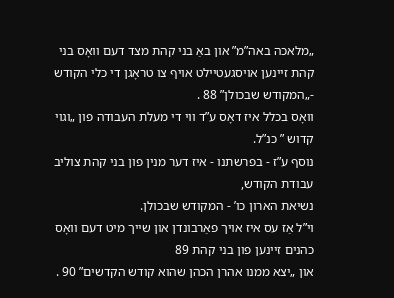„מלאכה באה”מ” און באַ בני קהת מצד דעם וואָס בני קהת זיינען אויסגעטיילט אויף צו טראָגן די כלי הקודש -„המקודש שבכולן” 88 .
וואָס בכלל איז דאָס ע”ד ווי די מעלת העבודה פון „וגוי קדוש ” כנ”ל.
נוסף ע”ז - בפרשתנו - איז דער מנין פון בני קהת צוליב עבודת הקודש,
נשיאת הארון כו’ - המקודש שבכולן.
וי”ל אַז עס איז אויך פאַרבונדן און שייך מיט דעם וואָס כהנים זיינען פון בני קהת 89
און „יצא ממנו אהרן הכהן שהוא קודש הקדשים” 90 .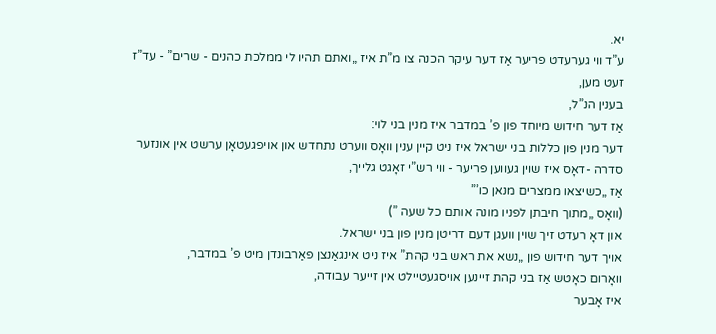יא.
ע”ד ווי גערעדט פריער אַז דער עיקר הכנה צו מ”ת איז „ואתם תהיו לי ממלכת כהנים - שרים” - עד”ז זעט מען,
בענין הנ”ל,
אַז דער חידוש מיוחד פון פ’ במדבר איז מנין בני לוי:
דער מנין פון כללות בני ישראל איז ניט קיין ענין וואָס ווערט נתחדש און אויפגעטאָן ערשט אין אונזער סדרה -דאָס איז שוין געווען פריער - ווי רש”י זאָגט גלייך,
אַז „כשיצאו ממצרים מנאן כו’”
(וואָס „מתוך חיבתן לפניו מונה אותם כל שעה ”)
און דאָ רעדט זיך שוין וועגן דעם דריטן מנין פון בני ישראל.
אויך דער חידוש פון „נשא את ראש בני קהת” איז ניט אינגאַנצן פאַרבונדן מיט פ’ במדבר,
וואָרום כאָטש אַז בני קהת זיינען אויסגעטיילט אין זייער עבודה,
איז אָבער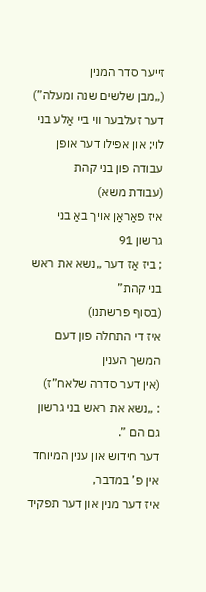זייער סדר המנין
(„מבן שלשים שנה ומעלה”)
דער זעלבער ווי ביי אַלע בני לוי; און אפילו דער אופן עבודה פון בני קהת
(עבודת משא)
איז פאַראַן אויך באַ בני גרשון 91
; ביז אַז דער „נשא את ראש בני קהת”
(בסוף פרשתנו)
איז די התחלה פון דעם המשך הענין
(אין דער סדרה שלאח”ז)
: „נשא את ראש בני גרשון גם הם ”.
דער חידוש און ענין המיוחד אין פ’ במדבר,
איז דער מנין און דער תפקיד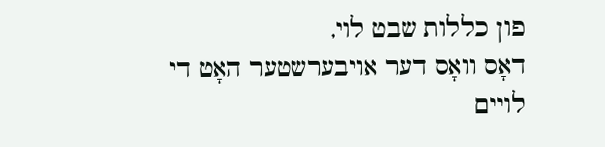פון כללות שבט לוי,
דאָס וואָס דער אויבערשטער האָט די לויים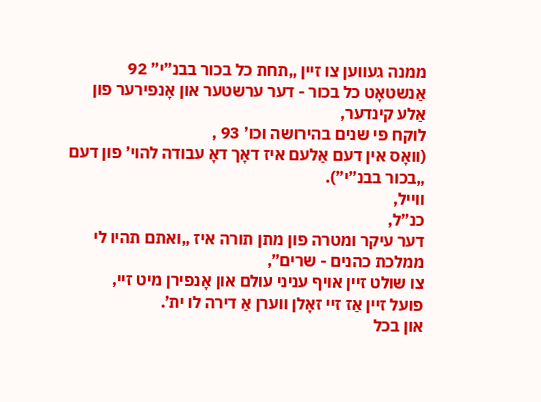ממנה געווען צו זיין „תחת כל בכור בבנ”י” 92
אַנשטאָט כל בכור - דער ערשטער און אָנפירער פון אַלע קינדער,
לוקח פי שנים בהירושה וכו’ 93 ,
(וואָס אין דעם אַלעם איז דאָך דאָ עבודה להוי’ פון דעם „בכור בבנ”י”).
ווייל,
כנ”ל,
דער עיקר ומטרה פון מתן תורה איז „ואתם תהיו לי ממלכת כהנים - שרים”,
צו שולט זיין אויף עניני עולם און אָנפירן מיט זיי,
פועל זיין אַז זיי זאָלן ווערן אַ דירה לו ית’.
און בכל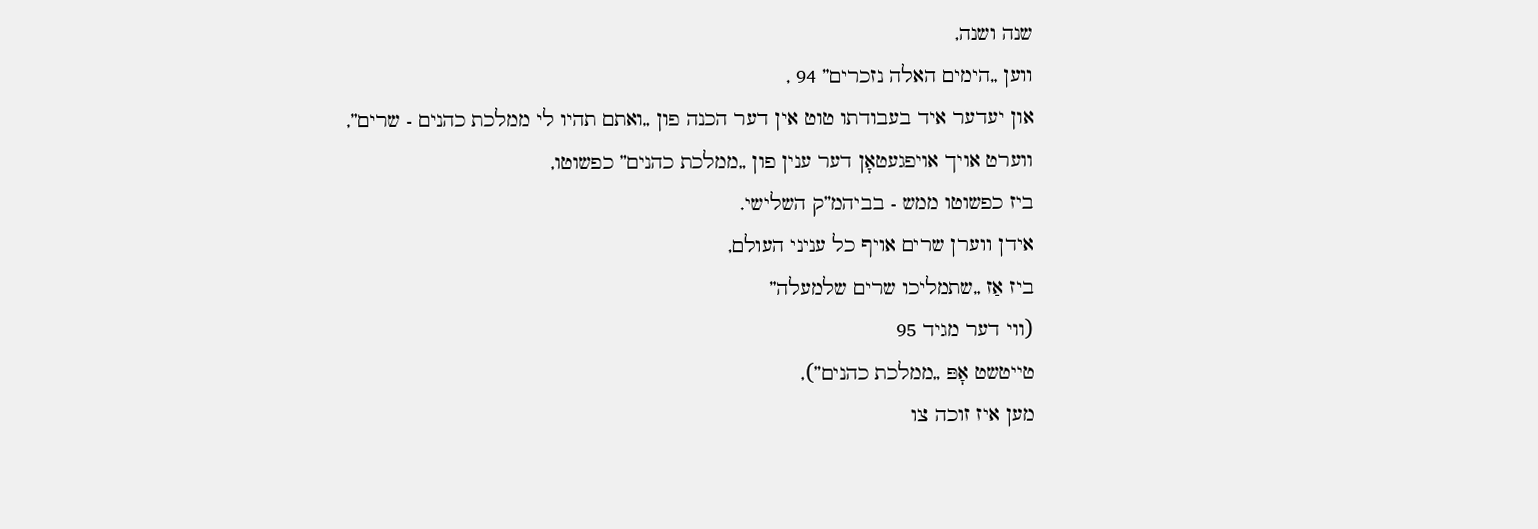שנה ושנה,
ווען „הימים האלה נזכרים” 94 ,
און יעדער איד בעבודתו טוט אין דער הכנה פון „ואתם תהיו לי ממלכת כהנים - שרים”,
ווערט אויך אויפגעטאָן דער ענין פון „ממלכת כהנים” כפשוטו,
ביז כפשוטו ממש - בביהמ”ק השלישי.
אידן ווערן שרים אויף כל עניני העולם,
ביז אַז „שתמליכו שרים שלמעלה”
(ווי דער מגיד 95
טייטשט אָפּ „ממלכת כהנים”),
מען איז זוכה צו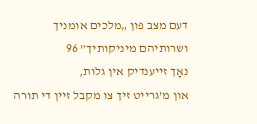דעם מצב פון „מלכים אומניך ושרותיהם מיניקותיך” 96
נאָך זייענדיק אין גלות,
און מ’גרייט זיך צו מקבל זיין די תורה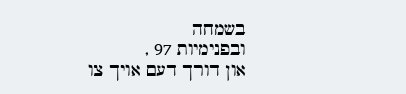בשמחה
ובפנימיות 97 ,
און דורך דעם אויך צו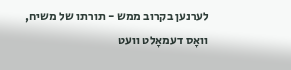לערנען בקרוב ממש - תורתו של משיח,
וואָס דעמאָלט וועט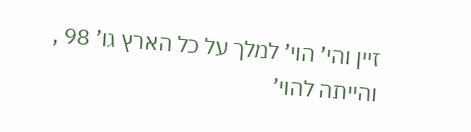זיין והי’ הוי’ למלך על כל הארץ גו’ 98 ,
והייתה להוי’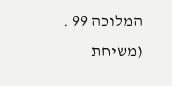המלוכה 99 .
(משיחת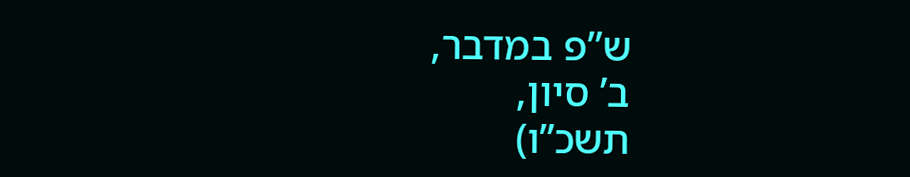ש”פ במדבר,
ב’ סיון,
תשכ”ו)